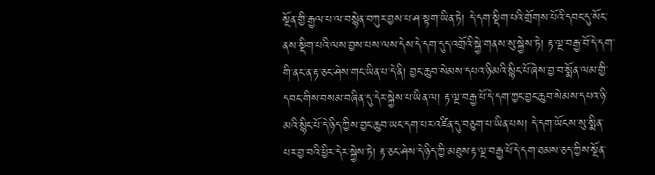སྔོན་གྱི་རྒྱལ་པ་ལ་བསྙེན་བཀུར་བྱས་པ་ཤ་སྟག་ཡིན་ཏེ། དེ་དག་སྡིག་པའི་གྲོགས་པོའི་དབང་དུ་སོང་ནས་སྡིག་པའི་ལས་བྱས་པས་ལས་དེས་དེ་དག་དུད་འགྲོའི་སྐྱེ་གནས་སུ་སྐྱེས་ཏེ། རྟ་ལྔ་བརྒྱ་བོ་དེ་དག་གི་ནང་ན་རྟ་ཅང་ཤེས་གང་ཡིན་པ་དེ་ནི། བྱང་ཆུབ་སེམས་དཔའ་ཉི་མའི་སྙིང་པོ་ཞེས་བྱ་བ་སྨོན་ལམ་གྱི་དབང་གིས་བསམ་བཞིན་དུ་དེར་སྐྱེས་པ་ཡིན་ལ། རྟ་ལྔ་བརྒྱ་པོ་དེ་དག་ཀྱང་བྱང་ཆུབ་སེམས་དཔའ་ཉི་མའི་སྙིང་པོ་དེ་ཉིད་ཀྱིས་བྱང་ཆུབ་ཡང་དག་པར་འཛིན་དུ་བཅུག་པ་ཡིན་པས། དེ་དག་ཡོངས་སུ་སྨིན་པར་བྱ་བའི་ཕྱིར་དེར་སྐྱེས་ཏེ། རྟ་ཅང་ཤེས་དེ་ཉིད་ཀྱི་མཐུས་རྟ་ལྔ་བརྒྱ་པོ་དེ་དག་ཐམས་ཅད་ཀྱིས་སྔོན་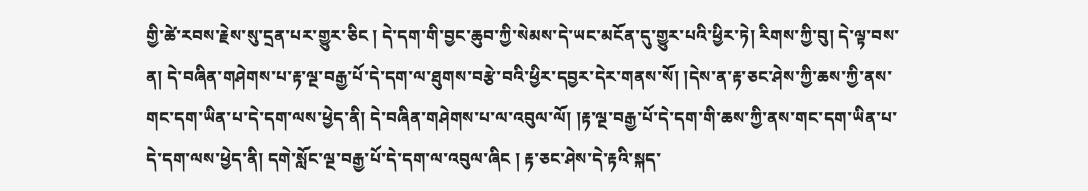གྱི་ཚེ་རབས་རྗེས་སུ་དྲན་པར་གྱུར་ཅིང ། དེ་དག་གི་བྱང་ཆུབ་ཀྱི་སེམས་དེ་ཡང་མངོན་དུ་གྱུར་པའི་ཕྱིར་ཏེ། རིགས་ཀྱི་བུ། དེ་ལྟ་བས་ན། དེ་བཞིན་གཤེགས་པ་རྟ་ལྔ་བརྒྱ་པོ་དེ་དག་ལ་ཐུགས་བརྩེ་བའི་ཕྱིར་དབྱར་དེར་གནས་སོ། །དེས་ན་རྟ་ཅང་ཤེས་ཀྱི་ཆས་ཀྱི་ནས་གང་དག་ཡིན་པ་དེ་དག་ལས་ཕྱེད་ནི། དེ་བཞིན་གཤེགས་པ་ལ་འབུལ་ལོ། །རྟ་ལྔ་བརྒྱ་པོ་དེ་དག་གི་ཆས་ཀྱི་ནས་གང་དག་ཡིན་པ་དེ་དག་ལས་ཕྱེད་ནི། དགེ་སློང་ལྔ་བརྒྱ་པོ་དེ་དག་ལ་འབུལ་ཞིང ། རྟ་ཅང་ཤེས་དེ་རྟའི་སྐད་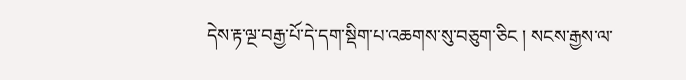དེས་རྟ་ལྔ་བརྒྱ་པོ་དེ་དག་སྡིག་པ་འཆགས་སུ་བཅུག་ཅིང ། སངས་རྒྱས་ལ་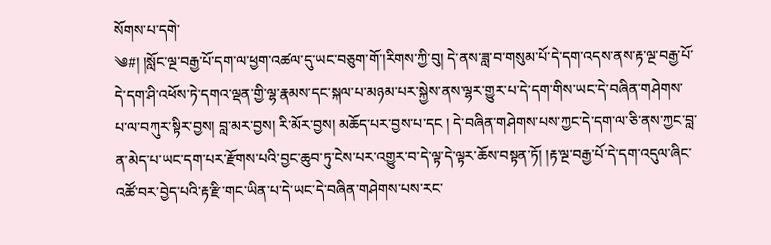སོགས་པ་དགེ་
༄#། །སློང་ལྔ་བརྒྱ་པོ་དག་ལ་ཕྱག་འཚལ་དུ་ཡང་བཅུག་གོ་།རིགས་ཀྱི་བུ། དེ་ནས་ཟླ་བ་གསུམ་པོ་དེ་དག་འདས་ནས་རྟ་ལྔ་བརྒྱ་པོ་དེ་དག་ཤི་འཕོས་ཏེ་དགའ་ལྡན་གྱི་ལྷ་རྣམས་དང་སྐལ་པ་མཉམ་པར་སྐྱེས་ནས་ལྷར་གྱུར་པ་དེ་དག་གིས་ཡང་དེ་བཞིན་གཤེགས་པ་ལ་བཀུར་སྟིར་བྱས། བླ་མར་བྱས། རི་མོར་བྱས། མཆོད་པར་བྱས་པ་དང ། དེ་བཞིན་གཤེགས་པས་ཀྱང་དེ་དག་ལ་ཅི་ནས་ཀྱང་བླ་ན་མེད་པ་ཡང་དག་པར་རྫོགས་པའི་བྱང་ཆུབ་ཏུ་ངེས་པར་འགྱུར་བ་དེ་ལྟ་དེ་ལྟར་ཆོས་བསྟན་ཏོ། །རྟ་ལྔ་བརྒྱ་པོ་དེ་དག་འདུལ་ཞིང་འཚོ་བར་བྱེད་པའི་རྟ་རྫི་གང་ཡིན་པ་དེ་ཡང་དེ་བཞིན་གཤེགས་པས་རང་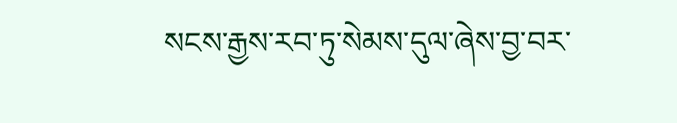སངས་རྒྱས་རབ་ཏུ་སེམས་དུལ་ཞེས་བྱ་བར་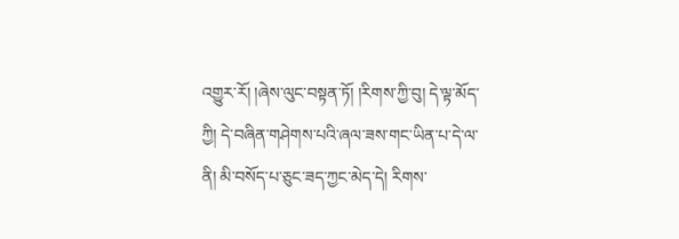འགྱུར་རོ། །ཞེས་ལུང་བསྟན་ཏོ། །རིགས་ཀྱི་བུ། དེ་ལྟ་མོད་ཀྱི། དེ་བཞིན་གཤེགས་པའི་ཞལ་ཟས་གང་ཡིན་པ་དེ་ལ་ནི། མི་བསོད་པ་ཅུང་ཟད་ཀྱང་མེད་དེ། རིགས་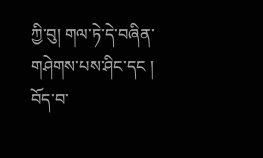ཀྱི་བུ། གལ་ཏེ་དེ་བཞིན་གཤེགས་པས་ཤིང་དང ། བོད་བ་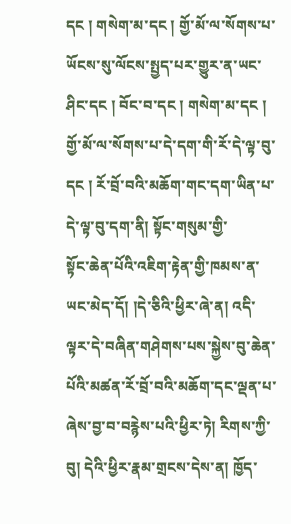དང ། གསེག་མ་དང ། གྱོ་མོ་ལ་སོགས་པ་ཡོངས་སུ་ལོངས་སྤྱད་པར་གྱུར་ན་ཡང་ཤིང་དང ། བོང་བ་དང ། གསེག་མ་དང ། གྱོ་མོ་ལ་སོགས་པ་དེ་དག་གི་རོ་དེ་ལྟ་བུ་དང ། རོ་བྲོ་བའི་མཆོག་གང་དག་ཡིན་པ་དེ་ལྟ་བུ་དག་ནི། སྟོང་གསུམ་གྱི་
སྟོང་ཆེན་པོའི་འཇིག་རྟེན་གྱི་ཁམས་ན་ཡང་མེད་དོ། །དེ་ཅིའི་ཕྱིར་ཞེ་ན། འདི་ལྟར་དེ་བཞིན་གཤེགས་པས་སྐྱེས་བུ་ཆེན་པོའི་མཚན་རོ་བྲོ་བའི་མཆོག་དང་ལྡན་པ་ཞེས་བྱ་བ་བརྙེས་པའི་ཕྱིར་ཏེ། རིགས་ཀྱི་བུ། དེའི་ཕྱིར་རྣམ་གྲངས་དེས་ན། ཁྱོད་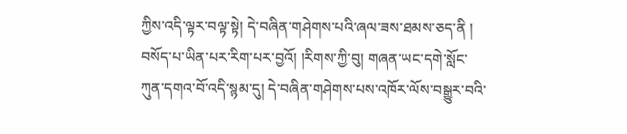ཀྱིས་འདི་ལྟར་བལྟ་སྟེ། དེ་བཞིན་གཤེགས་པའི་ཞལ་ཟས་ཐམས་ཅད་ནི ། བསོད་པ་ཡིན་པར་རིག་པར་བྱའོ། །རིགས་ཀྱི་བུ། གཞན་ཡང་དགེ་སློང་ཀུན་དགའ་བོ་འདི་སྙམ་དུ། དེ་བཞིན་གཤེགས་པས་འཁོར་ལོས་བསྒྱུར་བའི་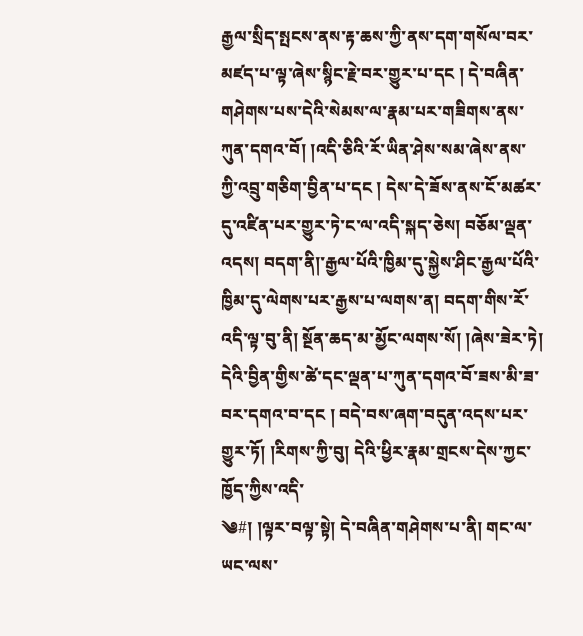རྒྱལ་སྲིད་སྤངས་ནས་རྟ་ཆས་ཀྱི་ནས་དག་གསོལ་བར་མཛད་པ་ལྟ་ཞེས་སྙིང་རྗེ་བར་གྱུར་པ་དང ། དེ་བཞིན་གཤེགས་པས་དེའི་སེམས་ལ་རྣམ་པར་གཟིགས་ནས་ཀུན་དགའ་བོ། །འདི་ཅིའི་རོ་ཡིན་ཤེས་སམ་ཞེས་ནས་ཀྱི་འབྲུ་གཅིག་བྱིན་པ་དང ། དེས་དེ་ཟོས་ནས་ངོ་མཚར་དུ་འཛིན་པར་གྱུར་ཏེ་ང་ལ་འདི་སྐད་ཅེས། བཅོམ་ལྡན་འདས། བདག་ནི།་རྒྱལ་པོའི་ཁྱིམ་དུ་སྐྱེས་ཤིང་རྒྱལ་པོའི་ཁྱིམ་དུ་ལེགས་པར་རྒྱས་པ་ལགས་ན། བདག་གིས་རོ་འདི་ལྟ་བུ་ནི། སྔོན་ཆད་མ་མྱོང་ལགས་སོ། །ཞེས་ཟེར་ཏེ། དེའི་བྱིན་གྱིས་ཚེ་དང་ལྡན་པ་ཀུན་དགའ་བོ་ཟས་མི་ཟ་བར་དགའ་བ་དང ། བདེ་བས་ཞག་བདུན་འདས་པར་གྱུར་ཏོ། །རིགས་ཀྱི་བུ། དེའི་ཕྱིར་རྣམ་གྲངས་དེས་ཀྱང་ཁྱོད་ཀྱིས་འདི་
༄#། །ལྟར་བལྟ་སྟེ། དེ་བཞིན་གཤེགས་པ་ནི། གང་ལ་ཡང་ལས་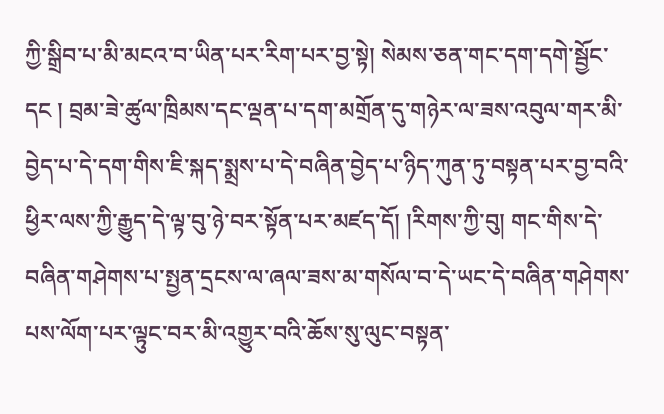ཀྱི་སྒྲིབ་པ་མི་མངའ་བ་ཡིན་པར་རིག་པར་བྱ་སྟེ། སེམས་ཅན་གང་དག་དགེ་སྦྱོང་དང ། བྲམ་ཟེ་ཚུལ་ཁྲིམས་དང་ལྡན་པ་དག་མགྲོན་དུ་གཉེར་ལ་ཟས་འབུལ་གར་མི་བྱེད་པ་དེ་དག་གིས་ཇི་སྐད་སྨྲས་པ་དེ་བཞིན་བྱེད་པ་ཉིད་ཀུན་ཏུ་བསྟན་པར་བྱ་བའི་ཕྱིར་ལས་ཀྱི་རྒྱུད་དེ་ལྟ་བུ་ཉེ་བར་སྟོན་པར་མཛད་དོ། །རིགས་ཀྱི་བུ། གང་གིས་དེ་བཞིན་གཤེགས་པ་སྤྱན་དྲངས་ལ་ཞལ་ཟས་མ་གསོལ་བ་དེ་ཡང་དེ་བཞིན་གཤེགས་པས་ལོག་པར་ལྟུང་བར་མི་འགྱུར་བའི་ཆོས་སུ་ལུང་བསྟན་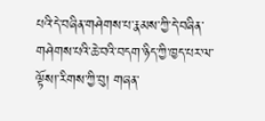པའི་དེ་བཞིན་གཤེགས་པ་རྣམས་ཀྱི་དེ་བཞིན་གཤེགས་པའི་ཆེ་བའི་བདག་ཉིད་ཀྱི་ཁྱད་པར་ལ་ལྟོས།་རིགས་ཀྱི་བུ། གཞན་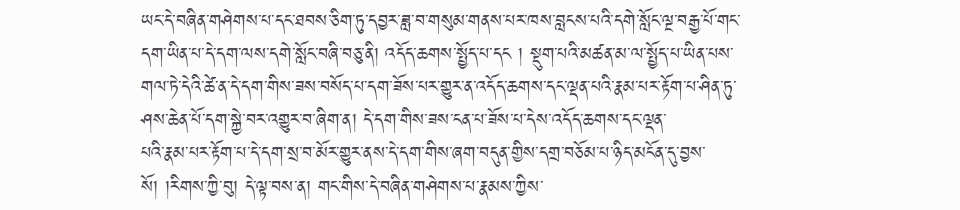ཡང་དེ་བཞིན་གཤེགས་པ་དང་ཐབས་ཅིག་ཏུ་དབྱར་ཟླ་བ་གསུམ་གནས་པར་ཁས་བླངས་པའི་དགེ་སློང་ལྔ་བརྒྱ་པོ་གང་དག་ཡིན་པ་དེ་དག་ལས་དགེ་སློང་བཞི་བཅུ་ནི། འདོད་ཆགས་སྤྱོད་པ་དང ། སྡུག་པའི་མཚན་མ་ལ་སྤྱོད་པ་ཡིན་པས་གལ་ཏེ་དེའི་ཚེ་ན་དེ་དག་གིས་ཟས་བསོད་པ་དག་ཟོས་པར་གྱུར་ན་འདོད་ཆགས་དང་ལྡན་པའི་རྣམ་པར་རྟོག་པ་ཤིན་ཏུ་ཤས་ཆེན་པོ་དག་སྐྱེ་བར་འགྱུར་བ་ཞིག་ན། དེ་དག་གིས་ཟས་ངན་པ་ཟོས་པ་དེས་འདོད་ཆགས་དང་ལྡན་
པའི་རྣམ་པར་རྟོག་པ་དེ་དག་སྲ་བ་མོར་གྱུར་ནས་དེ་དག་གིས་ཞག་བདུན་གྱིས་དགྲ་བཅོམ་པ་ཉིད་མངོན་དུ་བྱས་སོ། །རིགས་ཀྱི་བུ། དེ་ལྟ་བས་ན། གང་གིས་དེ་བཞིན་གཤེགས་པ་རྣམས་ཀྱིས་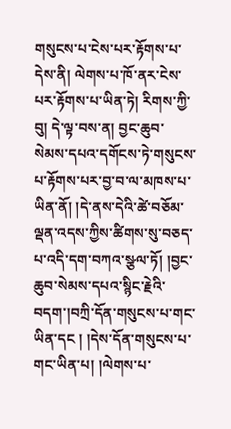གསུངས་པ་ངེས་པར་རྟོགས་པ་དེས་ནི། ལེགས་པ་ཁོ་ནར་ངེས་པར་རྟོགས་པ་ཡིན་ཏེ། རིགས་ཀྱི་བུ། དེ་ལྟ་བས་ན། བྱང་ཆུབ་སེམས་དཔའ་དགོངས་ཏེ་གསུངས་པ་རྟོགས་པར་བྱ་བ་ལ་མཁས་པ་ཡིན་ནོ། །དེ་ནས་དེའི་ཚེ་བཅོམ་ལྡན་འདས་ཀྱིས་ཚིགས་སུ་བཅད་པ་འདི་དག་བཀའ་སྩལ་ཏོ། །བྱང་ཆུབ་སེམས་དཔའ་སྙིང་རྗེའི་བདག་།བཀྲི་དོན་གསུངས་པ་གང་ཡིན་དང ། །དེས་དོན་གསུངས་པ་གང་ཡིན་པ། །ལེགས་པ་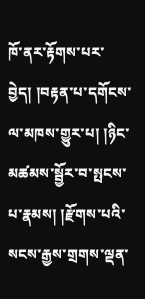ཁོ་ནར་རྟོགས་པར་བྱེད། །བརྟན་པ་དགོངས་ལ་མཁས་གྱུར་པ། །ཉིང་མཚམས་སྦྱོར་བ་སྤངས་པ་རྣམས། །རྫོགས་པའི་སངས་རྒྱས་གྲགས་ལྡན་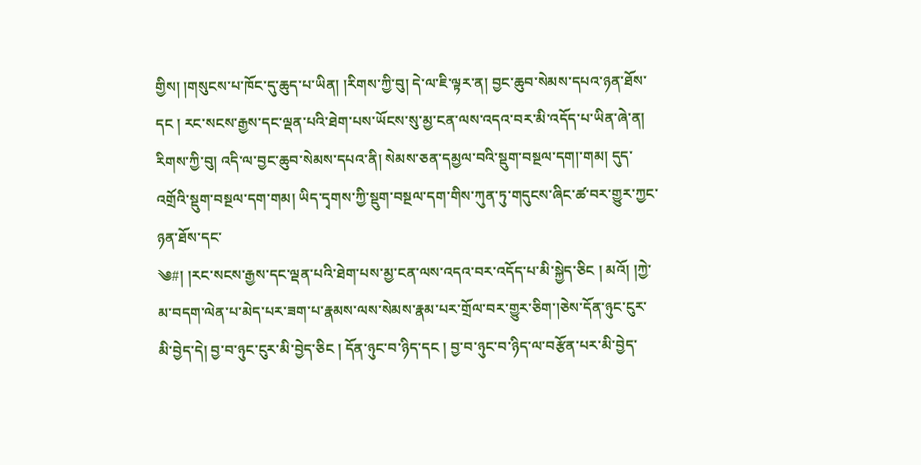གྱིས། །གསུངས་པ་ཁོང་དུ་ཆུད་པ་ཡིན། །རིགས་ཀྱི་བུ། དེ་ལ་ཇི་ལྟར་ན། བྱང་ཆུབ་སེམས་དཔའ་ཉན་ཐོས་དང ། རང་སངས་རྒྱས་དང་ལྡན་པའི་ཐེག་པས་ཡོངས་སུ་མྱ་ངན་ལས་འདའ་བར་མི་འདོད་པ་ཡིན་ཞེ་ན། རིགས་ཀྱི་བུ། འདི་ལ་བྱང་ཆུབ་སེམས་དཔའ་ནི། སེམས་ཅན་དམྱལ་བའི་སྡུག་བསྔལ་དག།་གམ། དུད་འགྲོའི་སྡུག་བསྔལ་དག་གམ། ཡིད་དྭགས་ཀྱི་སྡུག་བསྔལ་དག་གིས་ཀུན་ཏུ་གདུངས་ཞིང་ཚ་བར་གྱུར་ཀྱང་ཉན་ཐོས་དང་
༄#། །རང་སངས་རྒྱས་དང་ལྡན་པའི་ཐེག་པས་མྱ་ངན་ལས་འདའ་བར་འདོད་པ་མི་སྐྱེད་ཅིང ། མའོ། །ཀྱེ་མ་བདག་ལེན་པ་མེད་པར་ཟག་པ་རྣམས་ལས་སེམས་རྣམ་པར་གྲོལ་བར་གྱུར་ཅིག་།ཅེས་དོན་ཉུང་ངུར་མི་བྱེད་དེ། བྱ་བ་ཉུང་ངུར་མི་བྱེད་ཅིང ། དོན་ཉུང་བ་ཉིད་དང ། བྱ་བ་ཉུང་བ་ཉིད་ལ་བརྩོན་པར་མི་བྱེད་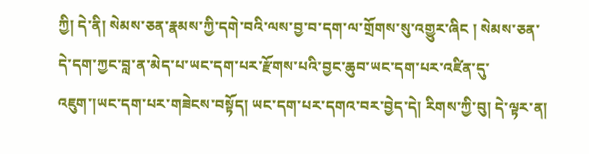ཀྱི། དེ་ནི། སེམས་ཅན་རྣམས་ཀྱི་དགེ་བའི་ལས་བྱ་བ་དག་ལ་གྲོགས་སུ་འགྱུར་ཞིང ། སེམས་ཅན་དེ་དག་ཀྱང་བླ་ན་མེད་པ་ཡང་དག་པར་རྫོགས་པའི་བྱང་ཆུབ་ཡང་དག་པར་འཛིན་དུ་འཇུག་།ཡང་དག་པར་གཟེངས་བསྟོད། ཡང་དག་པར་དགའ་བར་བྱེད་དེ། རིགས་ཀྱི་བུ། དེ་ལྟར་ན།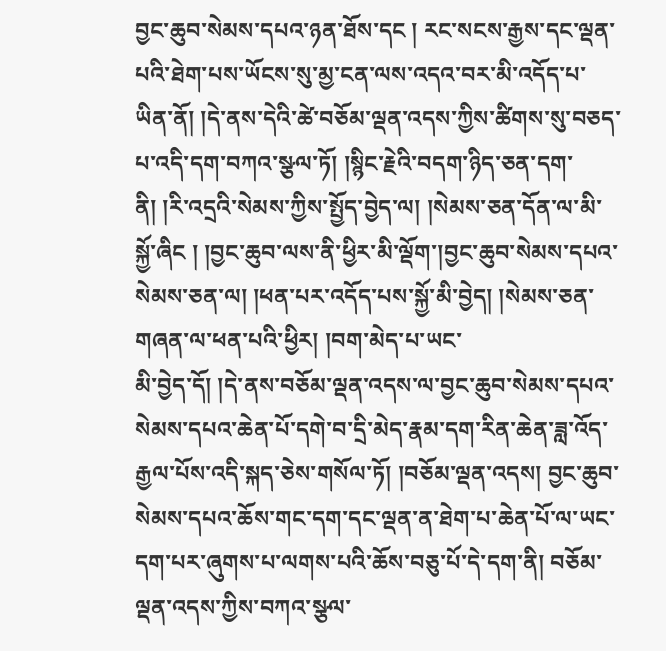བྱང་ཆུབ་སེམས་དཔའ་ཉན་ཐོས་དང ། རང་སངས་རྒྱས་དང་ལྡན་པའི་ཐེག་པས་ཡོངས་སུ་མྱ་ངན་ལས་འདའ་བར་མི་འདོད་པ་ཡིན་ནོ། །དེ་ནས་དེའི་ཚེ་བཅོམ་ལྡན་འདས་ཀྱིས་ཚིགས་སུ་བཅད་པ་འདི་དག་བཀའ་སྩལ་ཏོ། །སྙིང་རྗེའི་བདག་ཉིད་ཅན་དག་ནི། །རི་འདྲའི་སེམས་ཀྱིས་སྤྱོད་བྱེད་ལ། །སེམས་ཅན་དོན་ལ་མི་སྐྱོ་ཞིང ། །བྱང་ཆུབ་ལས་ནི་ཕྱིར་མི་ལྡོག་།བྱང་ཆུབ་སེམས་དཔའ་སེམས་ཅན་ལ། །ཕན་པར་འདོད་པས་སྐྱོ་མི་བྱེད། །སེམས་ཅན་གཞན་ལ་ཕན་པའི་ཕྱིར། །བག་མེད་པ་ཡང་
མི་བྱེད་དོ། །དེ་ནས་བཅོམ་ལྡན་འདས་ལ་བྱང་ཆུབ་སེམས་དཔའ་སེམས་དཔའ་ཆེན་པོ་དགེ་བ་དྲི་མེད་རྣམ་དག་རིན་ཆེན་ཟླ་འོད་རྒྱལ་པོས་འདི་སྐད་ཅེས་གསོལ་ཏོ། །བཅོམ་ལྡན་འདས། བྱང་ཆུབ་སེམས་དཔའ་ཆོས་གང་དག་དང་ལྡན་ན་ཐེག་པ་ཆེན་པོ་ལ་ཡང་དག་པར་ཞུགས་པ་ལགས་པའི་ཆོས་བཅུ་པོ་དེ་དག་ནི། བཅོམ་ལྡན་འདས་ཀྱིས་བཀའ་སྩལ་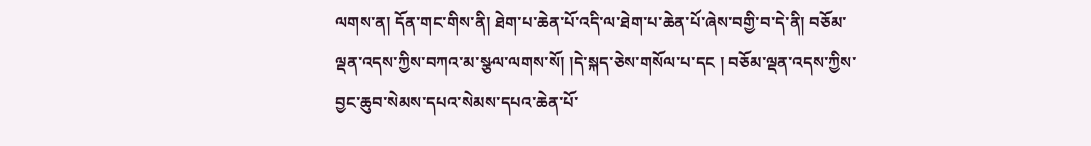ལགས་ན། དོན་གང་གིས་ནི། ཐེག་པ་ཆེན་པོ་འདི་ལ་ཐེག་པ་ཆེན་པོ་ཞེས་བགྱི་བ་དེ་ནི། བཅོམ་ལྡན་འདས་ཀྱིས་བཀའ་མ་སྩལ་ལགས་སོ། །དེ་སྐད་ཅེས་གསོལ་པ་དང ། བཅོམ་ལྡན་འདས་ཀྱིས་བྱང་ཆུབ་སེམས་དཔའ་སེམས་དཔའ་ཆེན་པོ་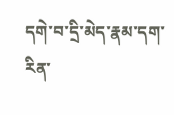དགེ་བ་དྲི་མེད་རྣམ་དག་རིན་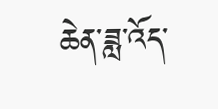ཆེན་ཟླ་འོད་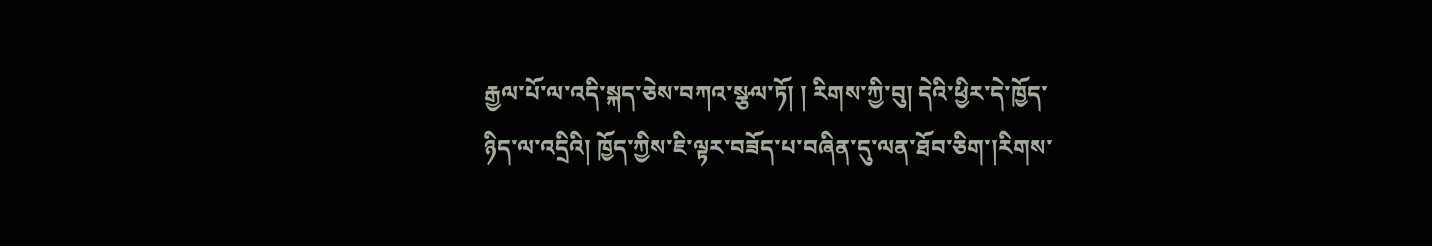རྒྱལ་པོ་ལ་འདི་སྐད་ཅེས་བཀའ་སྩལ་ཏོ། ། རིགས་ཀྱི་བུ། དེའི་ཕྱིར་དེ་ཁྱོད་ཉིད་ལ་འདྲིའི། ཁྱོད་ཀྱིས་ཇི་ལྟར་བཟོད་པ་བཞིན་དུ་ལན་ཐོབ་ཅིག་།རིགས་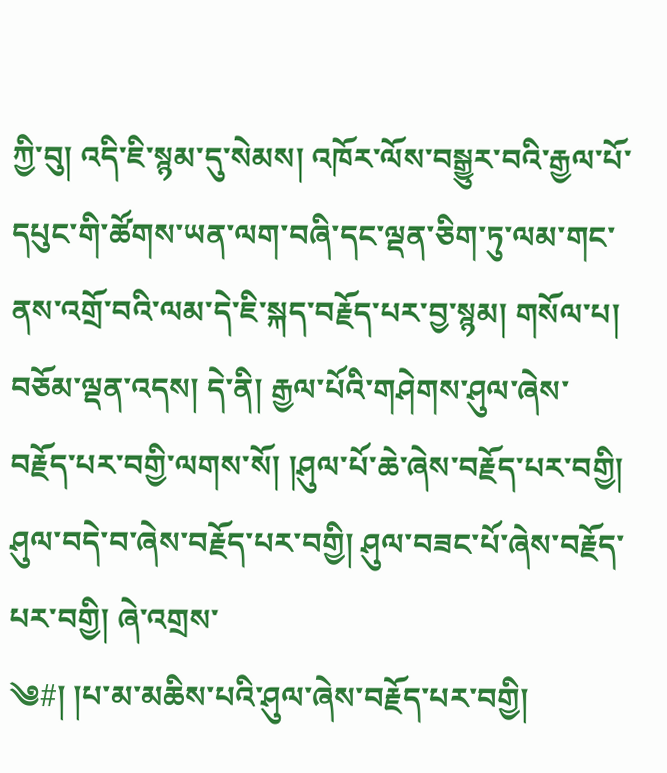ཀྱི་བུ། འདི་ཇི་སྙམ་དུ་སེམས། འཁོར་ལོས་བསྒྱུར་བའི་རྒྱལ་པོ་དཔུང་གི་ཚོགས་ཡན་ལག་བཞི་དང་ལྡན་ཅིག་ཏུ་ལམ་གང་ནས་འགྲོ་བའི་ལམ་དེ་ཇི་སྐད་བརྗོད་པར་བྱ་སྙམ། གསོལ་པ། བཅོམ་ལྡན་འདས། དེ་ནི། རྒྱལ་པོའི་གཤེགས་ཤུལ་ཞེས་བརྗོད་པར་བགྱི་ལགས་སོ། །ཤུལ་པོ་ཆེ་ཞེས་བརྗོད་པར་བགྱི། ཤུལ་བདེ་བ་ཞེས་བརྗོད་པར་བགྱི། ཤུལ་བཟང་པོ་ཞེས་བརྗོད་པར་བགྱི། ཞེ་འགྲས་
༄#། །པ་མ་མཆིས་པའི་ཤུལ་ཞེས་བརྗོད་པར་བགྱི།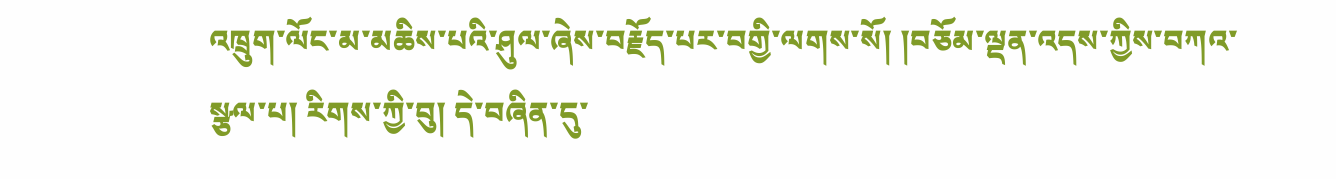འཁྲུག་ལོང་མ་མཆིས་པའི་ཤུལ་ཞེས་བརྗོད་པར་བགྱི་ལགས་སོ། །བཅོམ་ལྡན་འདས་ཀྱིས་བཀའ་སྩལ་པ། རིགས་ཀྱི་བུ། དེ་བཞིན་དུ་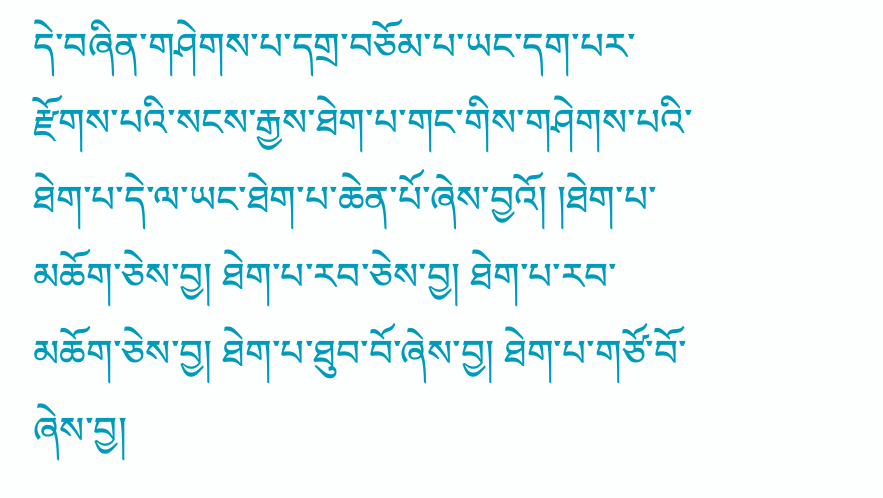དེ་བཞིན་གཤེགས་པ་དགྲ་བཅོམ་པ་ཡང་དག་པར་རྫོགས་པའི་སངས་རྒྱས་ཐེག་པ་གང་གིས་གཤེགས་པའི་ཐེག་པ་དེ་ལ་ཡང་ཐེག་པ་ཆེན་པོ་ཞེས་བྱའོ། །ཐེག་པ་མཆོག་ཅེས་བྱ། ཐེག་པ་རབ་ཅེས་བྱ། ཐེག་པ་རབ་མཆོག་ཅེས་བྱ། ཐེག་པ་ཐུབ་བོ་ཞེས་བྱ། ཐེག་པ་གཙོ་བོ་ཞེས་བྱ།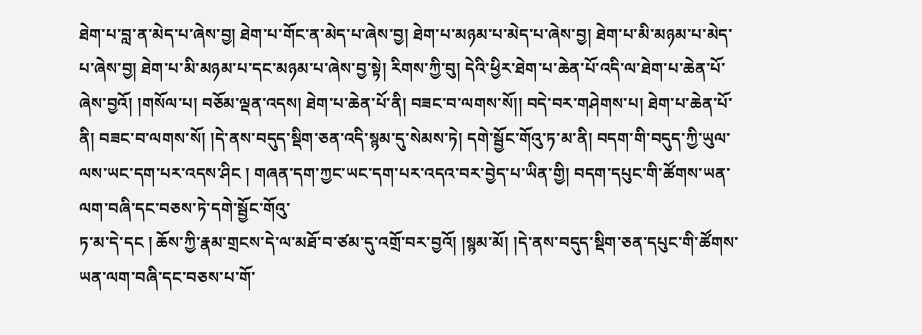ཐེག་པ་བླ་ན་མེད་པ་ཞེས་བྱ། ཐེག་པ་གོང་ན་མེད་པ་ཞེས་བྱ། ཐེག་པ་མཉམ་པ་མེད་པ་ཞེས་བྱ། ཐེག་པ་མི་མཉམ་པ་མེད་པ་ཞེས་བྱ། ཐེག་པ་མི་མཉམ་པ་དང་མཉམ་པ་ཞེས་བྱ་སྟེ། རིགས་ཀྱི་བུ། དེའི་ཕྱིར་ཐེག་པ་ཆེན་པོ་འདི་ལ་ཐེག་པ་ཆེན་པོ་ཞེས་བྱའོ། །གསོལ་པ། བཅོམ་ལྡན་འདས། ཐེག་པ་ཆེན་པོ་ནི། བཟང་བ་ལགས་སོ།། བདེ་བར་གཤེགས་པ། ཐེག་པ་ཆེན་པོ་ནི། བཟང་བ་ལགས་སོ། །དེ་ནས་བདུད་སྡིག་ཅན་འདི་སྙམ་དུ་སེམས་ཏེ། དགེ་སྦྱོང་གོའུ་ཏ་མ་ནི། བདག་གི་བདུད་ཀྱི་ཡུལ་ལས་ཡང་དག་པར་འདས་ཤིང ། གཞན་དག་ཀྱང་ཡང་དག་པར་འདའ་བར་བྱེད་པ་ཡིན་གྱི། བདག་དཔུང་གི་ཚོགས་ཡན་ལག་བཞི་དང་བཅས་ཏེ་དགེ་སྦྱོང་གོའུ་
ཏ་མ་དེ་དང ། ཆོས་ཀྱི་རྣམ་གྲངས་དེ་ལ་མཐོ་བ་ཙམ་དུ་འགྲོ་བར་བྱའོ། །སྙམ་མོ། །དེ་ནས་བདུད་སྡིག་ཅན་དཔུང་གི་ཚོགས་ཡན་ལག་བཞི་དང་བཅས་པ་གོ་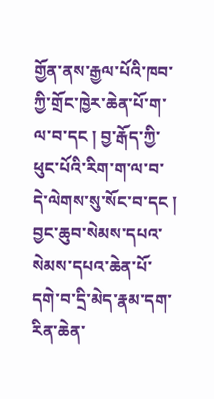གྱོན་ནས་རྒྱལ་པོའི་ཁབ་ཀྱི་གྲོང་ཁྱེར་ཆེན་པོ་ག་ལ་བ་དང ། བྱ་རྒོད་ཀྱི་ཕུང་པོའི་རིག་ག་ལ་བ་དེ་ལེགས་སུ་སོང་བ་དང ། བྱང་ཆུབ་སེམས་དཔའ་སེམས་དཔའ་ཆེན་པོ་དགེ་བ་དྲི་མེད་རྣམ་དག་རིན་ཆེན་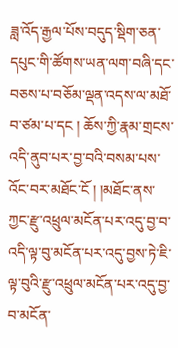ཟླ་འོད་རྒྱལ་པོས་བདུད་སྡིག་ཅན་དཔུང་གི་ཚོགས་ཡན་ལག་བཞི་དང་བཅས་པ་བཅོམ་ལྡན་འདས་ལ་མཐོ་བ་ཙམ་པ་དང ། ཆོས་ཀྱི་རྣམ་གྲངས་འདི་ནུབ་པར་བྱ་བའི་བསམ་པས་འོང་བར་མཐོང་ངོ ། །མཐོང་ནས་ཀྱང་རྫུ་འཕྲུལ་མངོན་པར་འདུ་བྱ་བ་འདི་ལྟ་བུ་མངོན་པར་འདུ་བྱས་ཏེ་ཇི་ལྟ་བུའི་རྫུ་འཕྲུལ་མངོན་པར་འདུ་བྱ་བ་མངོན་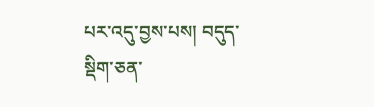པར་འདུ་བྱས་པས། བདུད་སྡིག་ཅན་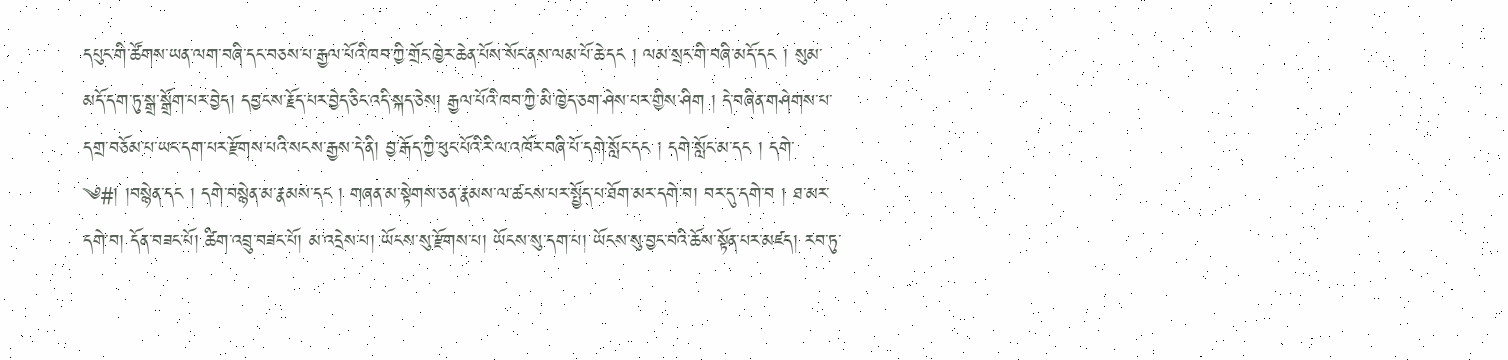དཔུང་གི་ཚོགས་ཡན་ལག་བཞི་དང་བཅས་པ་རྒྱལ་པོའི་ཁབ་ཀྱི་གྲོང་ཁྱེར་ཆེན་པོས་སོང་ནས་ལམ་པོ་ཆེ་དང ། ལམ་སྲང་གི་བཞི་མདོ་དང ། སུམ་མདོ་དག་ཏུ་སྒྲ་སྒྲོག་པར་བྱེད། དབྱངས་རྗོད་པར་བྱེད་ཅིང་འདི་སྐད་ཅེས། རྒྱལ་པོའི་ཁབ་ཀྱི་མི་ཁྱེད་ཅག་ཤེས་པར་གྱིས་ཤིག ། དེ་བཞིན་གཤེགས་པ་དགྲ་བཅོམ་པ་ཡང་དག་པར་རྫོགས་པའི་སངས་རྒྱས་དེ་ནི། བྱ་རྒོད་ཀྱི་ཕུང་པོའི་རི་ལ་འཁོར་བཞི་པོ་དགེ་སློང་དང ། དགེ་སློང་མ་དང ། དགེ་
༄#། །བསྙེན་དང ། དགེ་བསྙེན་མ་རྣམས་དང ། གཞན་མ་སྟེགས་ཅན་རྣམས་ལ་ཚངས་པར་སྤྱོད་པ་ཐོག་མར་དགེ་བ། བར་དུ་དགེ་བ ། ཐ་མར་དགེ་བ། དོན་བཟང་པོ། ཚིག་འབྲུ་བཟང་པོ། མ་འདྲེས་པ། ཡོངས་སུ་རྫོགས་པ། ཡོངས་སུ་དག་པ། ཡོངས་སུ་བྱང་བའི་ཆོས་སྟོན་པར་མཛད། རབ་ཏུ་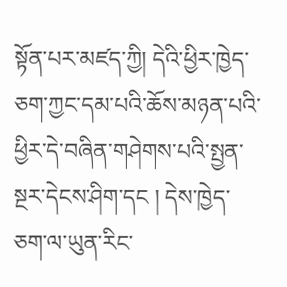སྟོན་པར་མཛད་ཀྱི། དེའི་ཕྱིར་ཁྱེད་ཅག་ཀྱང་དམ་པའི་ཆོས་མཉན་པའི་ཕྱིར་དེ་བཞིན་གཤེགས་པའི་སྤྱན་སྔར་དེངས་ཤིག་དང ། དེས་ཁྱེད་ཅག་ལ་ཡུན་རིང་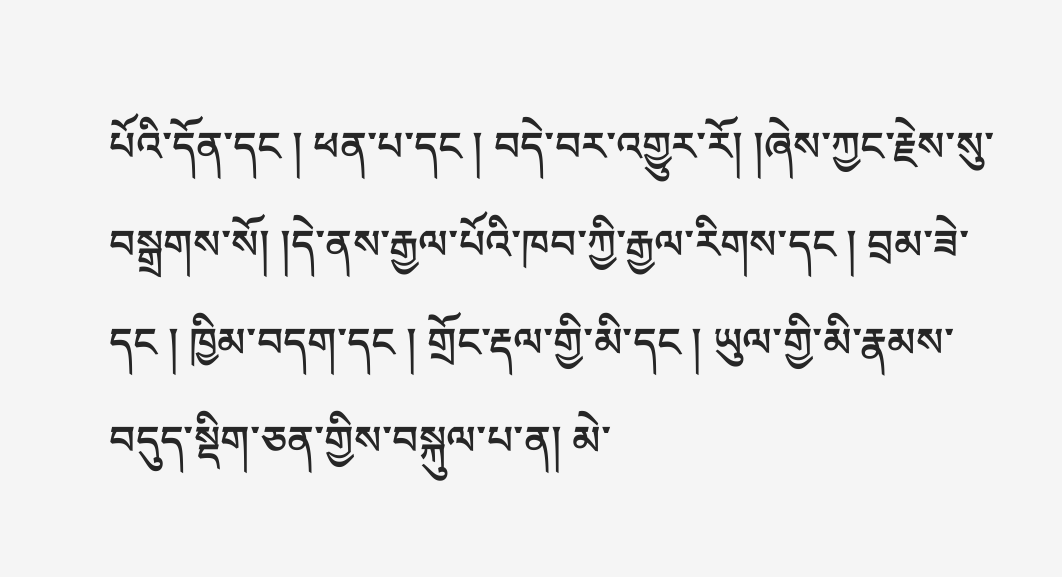པོའི་དོན་དང ། ཕན་པ་དང ། བདེ་བར་འགྱུར་རོ། །ཞེས་ཀྱང་རྗེས་སུ་བསྒྲགས་སོ། །དེ་ནས་རྒྱལ་པོའི་ཁབ་ཀྱི་རྒྱལ་རིགས་དང ། བྲམ་ཟེ་དང ། ཁྱིམ་བདག་དང ། གྲོང་རྡལ་གྱི་མི་དང ། ཡུལ་གྱི་མི་རྣམས་བདུད་སྡིག་ཅན་གྱིས་བསྐུལ་པ་ན། མེ་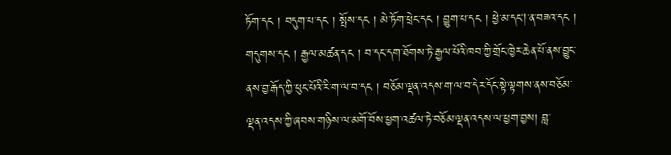ཏོག་དང ། བདུག་པ་དང ། སྤོས་དང ། མེ་ཏོག་ཕྲེང་དང ། བྱུག་པ་དང ། ཕྱེ་མ་དང།་ན་བཟའ་དང ། གདུགས་དང ། རྒྱལ་མཚན་དང ། བ་དང་དག་ཐོགས་ཏེ་རྒྱལ་པོའི་ཁབ་ཀྱི་གྲོང་ཁྱེར་ཆེན་པོ་ནས་བྱུང་ནས་བྱ་རྒོད་ཀྱི་ཕུང་པོའི་རི་ག་ལ་བ་དང ། བཅོམ་ལྡན་འདས་ག་ལ་བ་དེར་དོང་སྟེ་ལྟགས་ནས་བཅོམ་ལྡན་འདས་ཀྱི་ཞབས་གཉིས་ལ་མགོ་བོས་ཕྱག་འཚལ་ཏེ་བཅོམ་ལྡན་འདས་ལ་ཕྱག་བྱས། བླ་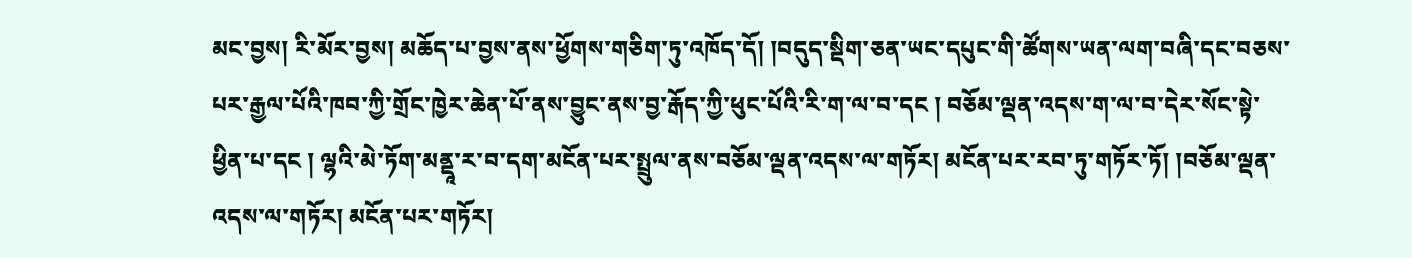མང་བྱས། རི་མོར་བྱས། མཆོད་པ་བྱས་ནས་ཕྱོགས་གཅིག་ཏུ་འཁོད་དོ། །བདུད་སྡིག་ཅན་ཡང་དཔུང་གི་ཚོགས་ཡན་ལག་བཞི་དང་བཅས་པར་རྒྱལ་པོའི་ཁབ་ཀྱི་གྲོང་ཁྱེར་ཆེན་པོ་ནས་བྱུང་ནས་བྱ་རྒོད་ཀྱི་ཕུང་པོའི་རི་ག་ལ་བ་དང ། བཅོམ་ལྡན་འདས་ག་ལ་བ་དེར་སོང་སྟེ་ཕྱིན་པ་དང ། ལྷའི་མེ་ཏོག་མནྡཱ་ར་བ་དག་མངོན་པར་སྤྲུལ་ནས་བཅོམ་ལྡན་འདས་ལ་གཏོར། མངོན་པར་རབ་ཏུ་གཏོར་ཏོ། །བཅོམ་ལྡན་འདས་ལ་གཏོར། མངོན་པར་གཏོར།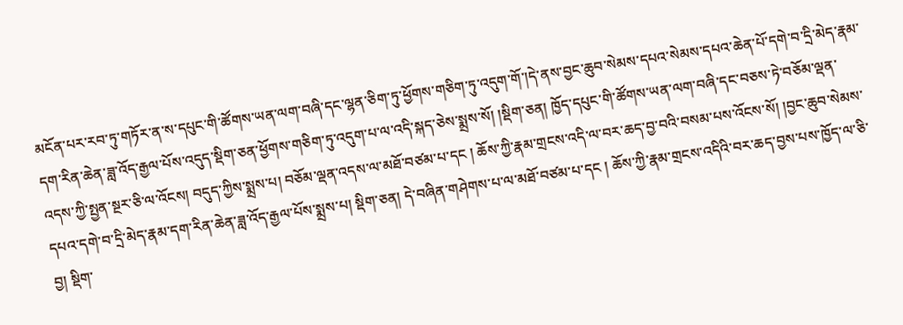མངོན་པར་རབ་ཏུ་གཏོར་ན་ས་དཔུང་གི་ཚོགས་ཡན་ལག་བཞི་དང་ལྷན་ཅིག་ཏུ་ཕྱོགས་གཅིག་ཏུ་འདུག་གོ་།དེ་ནས་བྱང་ཆུབ་སེམས་དཔའ་སེམས་དཔའ་ཆེན་པོ་དགེ་བ་དྲི་མེད་རྣམ་དག་རིན་ཆེན་ཟླ་འོད་རྒྱལ་པོས་འདུད་སྡིག་ཅན་ཕྱོགས་གཅིག་ཏུ་འདུག་པ་ལ་འདི་སྐད་ཅེས་སྨྲས་སོ། །སྡིག་ཅན། ཁྱོད་དཔུང་གི་ཚོགས་ཡན་ལག་བཞི་དང་བཅས་ཏེ་བཅོམ་ལྡན་འདས་ཀྱི་སྤྱན་སྔར་ཅི་ལ་འོངས། བདུད་ཀྱིས་སྨྲས་པ། བཅོམ་ལྡན་འདས་ལ་མཐོ་བཙམ་པ་དང ། ཆོས་ཀྱི་རྣམ་གྲངས་འདི་ལ་བར་ཆད་བྱ་བའི་བསམ་པས་འོངས་སོ། །བྱང་ཆུབ་སེམས་དཔའ་དགེ་བ་དྲི་མེད་རྣམ་དག་རིན་ཆེན་ཟླ་འོད་རྒྱལ་པོས་སྨྲས་པ། སྡིག་ཅན། དེ་བཞིན་གཤེགས་པ་ལ་མཐོ་བཙམ་པ་དང ། ཆོས་ཀྱི་རྣམ་གྲངས་འདིའི་བར་ཆད་བྱས་པས་ཁྱོད་ལ་ཅི་བྱ། སྡིག་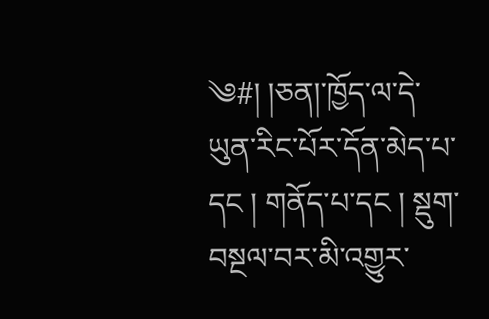༄#། །ཅན།་ཁྱོད་ལ་དེ་ཡུན་རིང་པོར་དོན་མེད་པ་དང ། གནོད་པ་དང ། སྡུག་བསྔལ་བར་མི་འགྱུར་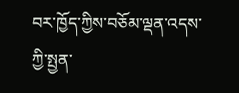བར་ཁྱོད་ཀྱིས་བཅོམ་ལྡན་འདས་ཀྱི་སྤྱན་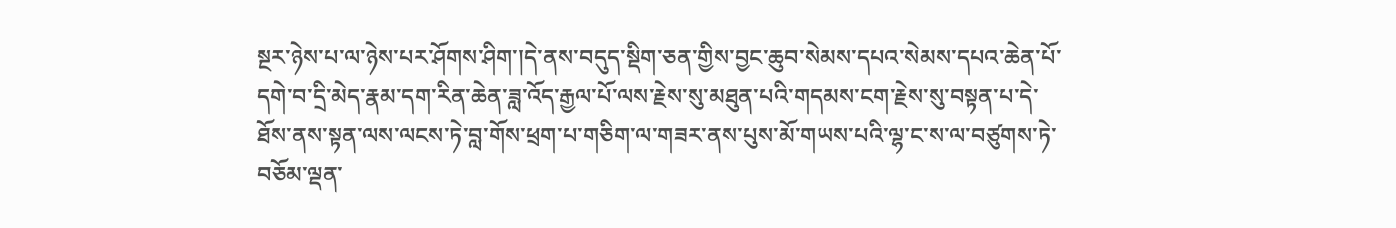སྔར་ཉེས་པ་ལ་ཉེས་པར་ཤོགས་ཤིག་།དེ་ནས་བདུད་སྡིག་ཅན་གྱིས་བྱང་ཆུབ་སེམས་དཔའ་སེམས་དཔའ་ཆེན་པོ་དགེ་བ་དྲི་མེད་རྣམ་དག་རིན་ཆེན་ཟླ་འོད་རྒྱལ་པོ་ལས་རྗེས་སུ་མཐུན་པའི་གདམས་ངག་རྗེས་སུ་བསྟན་པ་དེ་ཐོས་ནས་སྟན་ལས་ལངས་ཏེ་བླ་གོས་ཕྲག་པ་གཅིག་ལ་གཟར་ནས་པུས་མོ་གཡས་པའི་ལྷ་ང་ས་ལ་བཙུགས་ཏེ་བཅོམ་ལྡན་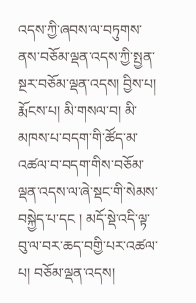འདས་ཀྱི་ཞབས་ལ་བཏུགས་ནས་བཅོམ་ལྡན་འདས་ཀྱི་སྤྱན་སྔར་བཅོམ་ལྡན་འདས། བྱིས་པ། རྨོངས་པ། མི་གསལ་བ། མི་མཁས་པ་བདག་གི་ཚོད་མ་འཚལ་བ་བདག་གིས་བཅོམ་ལྡན་འདས་ལ་ཞེ་སྡང་གི་སེམས་བསྐྱེད་པ་དང ། མདོ་སྡེ་འདི་ལྟ་བུ་ལ་བར་ཆད་བགྱི་པར་འཚལ་པ། བཅོམ་ལྡན་འདས།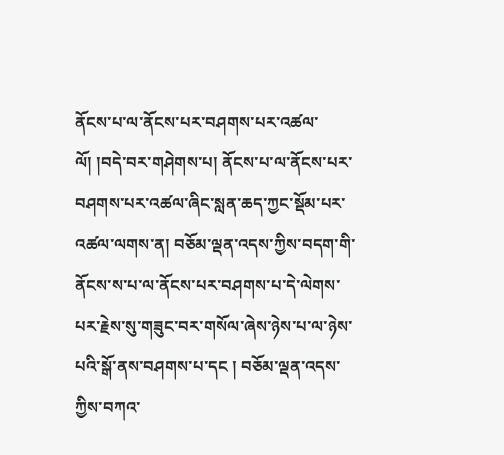ནོངས་པ་ལ་ནོངས་པར་བཤགས་པར་འཚལ་ལོ། །བདེ་བར་གཤེགས་པ། ནོངས་པ་ལ་ནོངས་པར་བཤགས་པར་འཚལ་ཞིང་སླན་ཆད་ཀྱང་སྡོམ་པར་འཚལ་ལགས་ན། བཅོམ་ལྡན་འདས་ཀྱིས་བདག་གི་ནོངས་ས་པ་ལ་ནོངས་པར་བཤགས་པ་དེ་ལེགས་པར་རྗེས་སུ་གཟུང་བར་གསོལ་ཞེས་ཉེས་པ་ལ་ཉེས་
པའི་སྒོ་ནས་བཤགས་པ་དང ། བཅོམ་ལྡན་འདས་ཀྱིས་བཀའ་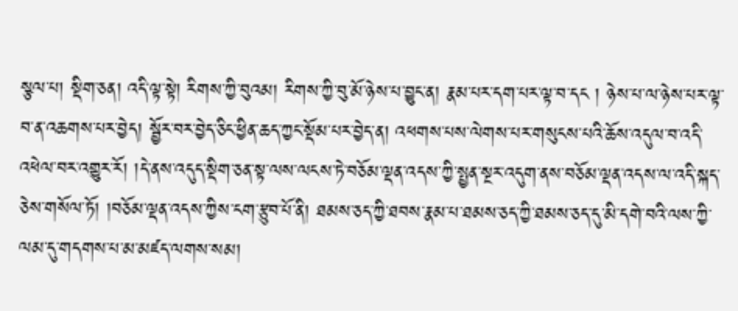སྩལ་པ། སྡིག་ཅན། འདི་ལྟ་སྟེ། རིགས་ཀྱི་བུའམ། རིགས་ཀྱི་བུ་མོ་ཉེས་པ་བྱུང་ན། རྣམ་པར་དག་པར་ལྟ་བ་དང ། ཉེས་པ་ལ་ཉེས་པར་ལྟ་བ་ན་འཆགས་པར་བྱེད། སྦྱོར་བར་བྱེད་ཅིང་ཕྱིན་ཆད་ཀྱང་སྡོམ་པར་བྱེད་ན། འཕགས་པས་ལེགས་པར་གསུངས་པའི་ཆོས་འདུལ་བ་འདི་འཕེལ་བར་འགྱུར་རོ། །དེ་ནས་འདུད་སྡིག་ཅན་སྟ་ལས་ལངས་ཏེ་བཅོམ་ལྡན་འདས་ཀྱི་སྤྱན་སྔར་འདུག་ནས་བཅོམ་ལྡན་འདས་ལ་འདི་སྐད་ཅེས་གསོལ་ཏོ། །བཅོམ་ལྡན་འདས་ཀྱིས་ངག་རྩུབ་པོ་ནི། ཐམས་ཅད་ཀྱི་ཐབས་རྣམ་པ་ཐམས་ཅད་ཀྱི་ཐམས་ཅད་དུ་མི་དགེ་བའི་ལས་ཀྱི་ལམ་དུ་གདགས་པ་མ་མཛད་ལགས་སམ།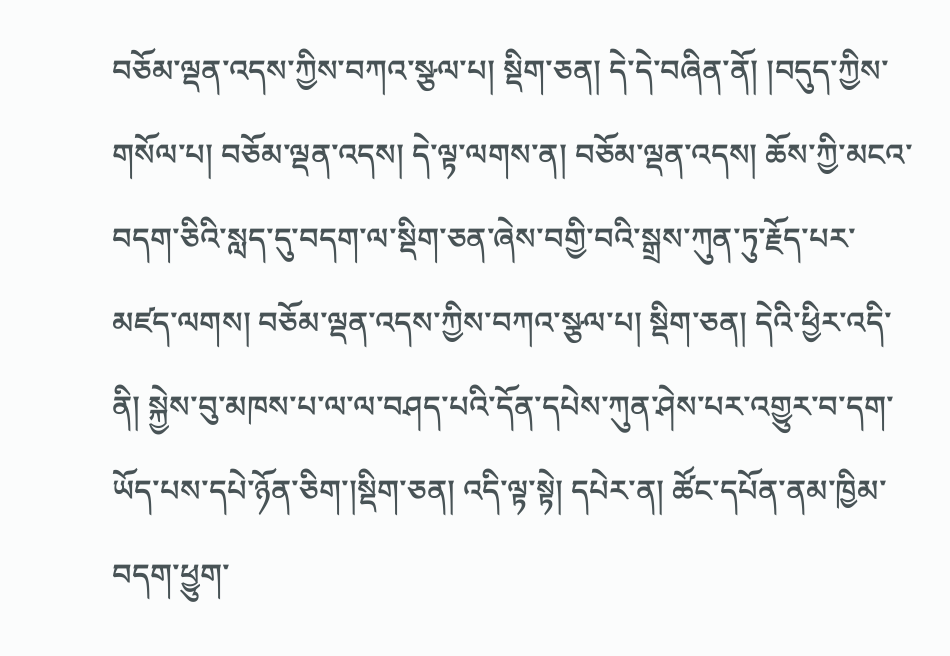བཅོམ་ལྡན་འདས་ཀྱིས་བཀའ་སྩལ་པ། སྡིག་ཅན། དེ་དེ་བཞིན་ནོ། །བདུད་ཀྱིས་གསོལ་པ། བཅོམ་ལྡན་འདས། དེ་ལྟ་ལགས་ན། བཅོམ་ལྡན་འདས། ཆོས་ཀྱི་མངའ་བདག་ཅིའི་སླད་དུ་བདག་ལ་སྡིག་ཅན་ཞེས་བགྱི་བའི་སྒྲས་ཀུན་ཏུ་རྗོད་པར་མཛད་ལགས། བཅོམ་ལྡན་འདས་ཀྱིས་བཀའ་སྩལ་པ། སྡིག་ཅན། དེའི་ཕྱིར་འདི་ནི། སྐྱེས་བུ་མཁས་པ་ལ་ལ་བཤད་པའི་དོན་དཔེས་ཀུན་ཤེས་པར་འགྱུར་བ་དག་ཡོད་པས་དཔེ་ཉོན་ཅིག་།སྡིག་ཅན། འདི་ལྟ་སྟེ། དཔེར་ན། ཚོང་དཔོན་ནམ་ཁྱིམ་བདག་ཕྱུག་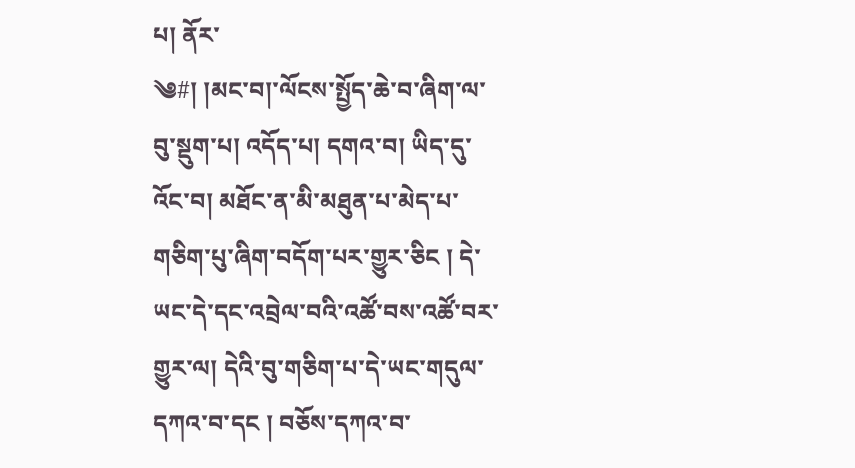པ། ནོར་
༄#། །མང་བ།་ལོངས་སྤྱོད་ཆེ་བ་ཞིག་ལ་བུ་སྡུག་པ། འདོད་པ། དགའ་བ། ཡིད་དུ་འོང་བ། མཐོང་ན་མི་མཐུན་པ་མེད་པ་གཅིག་པུ་ཞིག་བདོག་པར་གྱུར་ཅིང ། དེ་ཡང་དེ་དང་འབྲེལ་བའི་འཚོ་བས་འཚོ་བར་གྱུར་ལ། དེའི་བུ་གཅིག་པ་དེ་ཡང་གདུལ་དཀའ་བ་དང ། བཅོས་དཀའ་བ་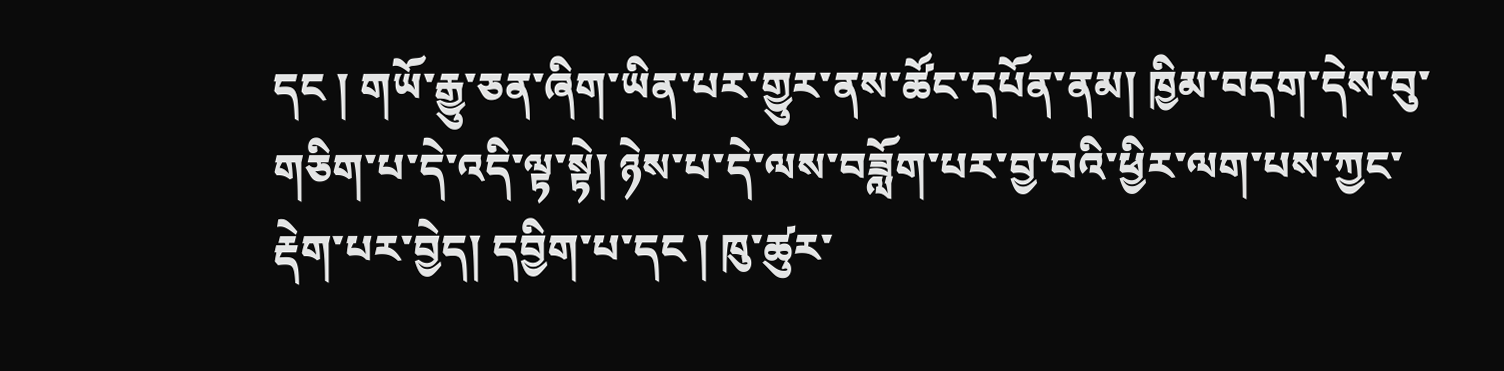དང ། གཡོ་རྒྱུ་ཅན་ཞིག་ཡིན་པར་གྱུར་ནས་ཚོང་དཔོན་ནམ། ཁྱིམ་བདག་དེས་བུ་གཅིག་པ་དེ་འདི་ལྟ་སྟེ། ཉེས་པ་དེ་ལས་བཟློག་པར་བྱ་བའི་ཕྱིར་ལག་པས་ཀྱང་རྡེག་པར་བྱེད། དབྱིག་པ་དང ། ཁུ་ཚུར་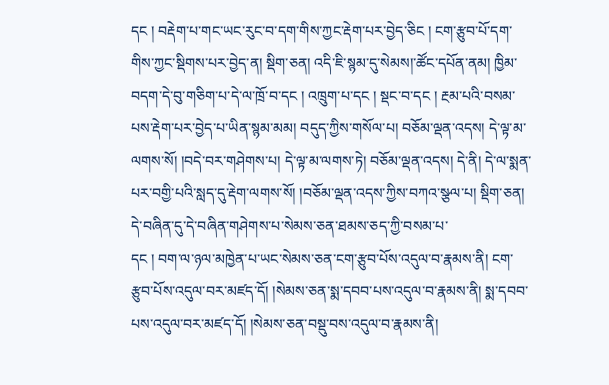དང ། བརྡེག་པ་གང་ཡང་རུང་བ་དག་གིས་ཀྱང་རྡེག་པར་བྱེད་ཅིང ། ངག་རྩུབ་པོ་དག་གིས་ཀྱང་སྡིགས་པར་བྱེད་ན། སྡིག་ཅན། འདི་ཇི་སྙམ་དུ་སེམས།་ཚོང་དཔོན་ནམ། ཁྱིམ་བདག་དེ་བུ་གཅིག་པ་དེ་ལ་ཁྲོ་བ་དང ། འཁྲུག་པ་དང ། སྡང་བ་དང ། རྔམ་པའི་བསམ་པས་རྡེག་པར་བྱེད་པ་ཡིན་སྙམ་མམ། བདུད་ཀྱིས་གསོལ་པ། བཅོམ་ལྡན་འདས། དེ་ལྟ་མ་ལགས་སོ། །བདེ་བར་གཤེགས་པ། དེ་ལྟ་མ་ལགས་ཏེ། བཅོམ་ལྡན་འདས། དེ་ནི། དེ་ལ་སྨན་པར་བགྱི་པའི་སླད་དུ་རྡེག་ལགས་སོ། །བཅོམ་ལྡན་འདས་ཀྱིས་བཀའ་སྩལ་པ། སྡིག་ཅན། དེ་བཞིན་དུ་དེ་བཞིན་གཤེགས་པ་སེམས་ཅན་ཐམས་ཅད་ཀྱི་བསམ་པ་
དང ། བག་ལ་ཉལ་མཁྱེན་པ་ཡང་སེམས་ཅན་ངག་རྩུབ་པོས་འདུལ་བ་རྣམས་ནི། ངག་རྩུབ་པོས་འདུལ་བར་མཛད་དོ། །སེམས་ཅན་སྨ་དབབ་པས་འདུལ་བ་རྣམས་ནི། སྨ་དབབ་པས་འདུལ་བར་མཛད་དོ། །སེམས་ཅན་བསྡུ་བས་འདུལ་བ་རྣམས་ནི།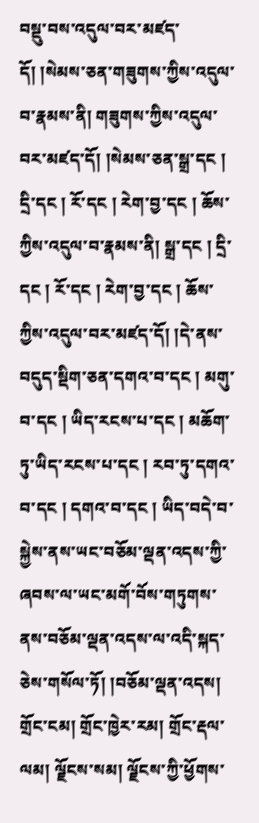བསྡུ་བས་འདུལ་བར་མཛད་དོ། །སེམས་ཅན་གཟུགས་ཀྱིས་འདུལ་བ་རྣམས་ནི། གཟུགས་ཀྱིས་འདུལ་བར་མཛད་དོ། །སེམས་ཅན་སྒྲ་དང ། དྲི་དང ། རོ་དང ། རེག་བྱ་དང ། ཆོས་ཀྱིས་འདུལ་བ་རྣམས་ནི། སྒྲ་དང ། དྲི་དང ། རོ་དང ། རེག་བྱ་དང ། ཆོས་ཀྱིས་འདུལ་བར་མཛད་དོ། །དེ་ནས་བདུད་སྡིག་ཅན་དགའ་བ་དང ། མགུ་བ་དང ། ཡིད་རངས་པ་དང ། མཆོག་ཏུ་ཡིད་རངས་པ་དང ། རབ་ཏུ་དགའ་བ་དང ། དགའ་བ་དང ། ཡིད་བདེ་བ་སྐྱེས་ནས་ཡང་བཅོམ་ལྡན་འདས་ཀྱི་ཞབས་ལ་ཡང་མགོ་བོས་གཏུགས་ནས་བཅོམ་ལྡན་འདས་ལ་འདི་སྐད་ཅེས་གསོལ་ཏོ། །བཅོམ་ལྡན་འདས། གྲོང་ངམ། གྲོང་ཁྱེར་རམ། གྲོང་རྡལ་ལམ། ལྗོངས་སམ། ལྗོངས་ཀྱི་ཕྱོགས་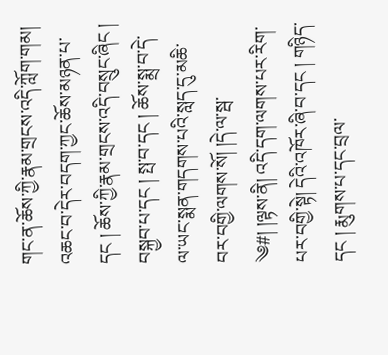གང་ན་ཆོས་ཀྱི་རྣམ་གྲངས་འདི་ཀློག་གམ། འཆང་བ་དེར་བདག་ཀྱང་ཆོས་མཉན་པ་དང ། ཆོས་ཀྱི་རྣམ་གྲངས་འདི་བསྲུང་ཞིང ། བསྐྱབ་པ་དང ། སྤ་བ་དང ། ཆོས་སྨྲ་བ་དེ་ལ་ཡང་སྨན་གདགས་པའི་སླད་དུ་མཆི་བར་བགྱི་ལགས་སོ། །དེ་ལ་སྦ་
༄#། །ལྟས་ནི། འདི་དག་ལགས་པར་རིག་པར་བགྱི་སྟེ། དེའི་འཁོར་ཞི་བ་དང ། གཉིད་དང ། རྨུགས་པ་དང་བྲལ་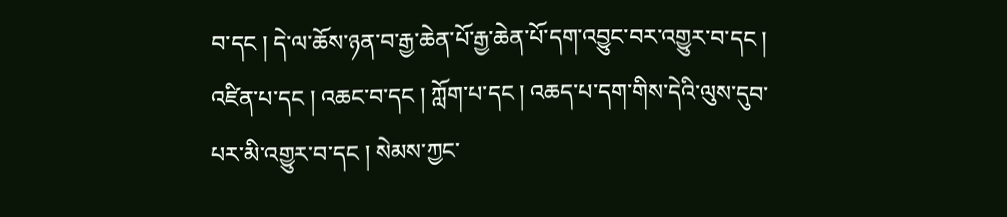བ་དང ། དེ་ལ་ཆོས་ཉན་བ་རྒྱ་ཆེན་པོ་རྒྱ་ཆེན་པོ་དག་འབྱུང་བར་འགྱུར་བ་དང ། འཛིན་པ་དང ། འཆང་བ་དང ། ཀློག་པ་དང ། འཆད་པ་དག་གིས་དེའི་ལུས་དུབ་པར་མི་འགྱུར་བ་དང ། སེམས་ཀྱང་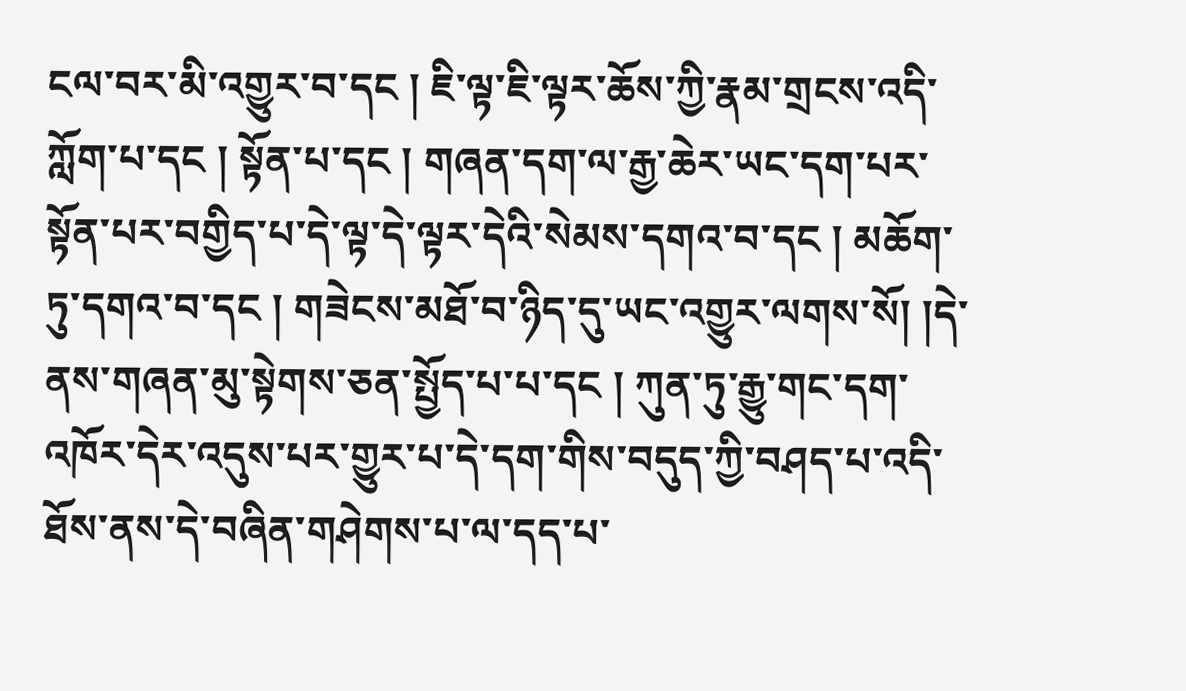ངལ་བར་མི་འགྱུར་བ་དང ། ཇི་ལྟ་ཇི་ལྟར་ཆོས་ཀྱི་རྣམ་གྲངས་འདི་ཀློག་པ་དང ། སྟོན་པ་དང ། གཞན་དག་ལ་རྒྱ་ཆེར་ཡང་དག་པར་སྟོན་པར་བགྱིད་པ་དེ་ལྟ་དེ་ལྟར་དེའི་སེམས་དགའ་བ་དང ། མཆོག་ཏུ་དགའ་བ་དང ། གཟེངས་མཐོ་བ་ཉིད་དུ་ཡང་འགྱུར་ལགས་སོ། །དེ་ནས་གཞན་མུ་སྟེགས་ཅན་སྤྱོད་པ་པ་དང ། ཀུན་ཏུ་རྒྱུ་གང་དག་འཁོར་དེར་འདུས་པར་གྱུར་པ་དེ་དག་གིས་བདུད་ཀྱི་བཤད་པ་འདི་ཐོས་ནས་དེ་བཞིན་གཤེགས་པ་ལ་དད་པ་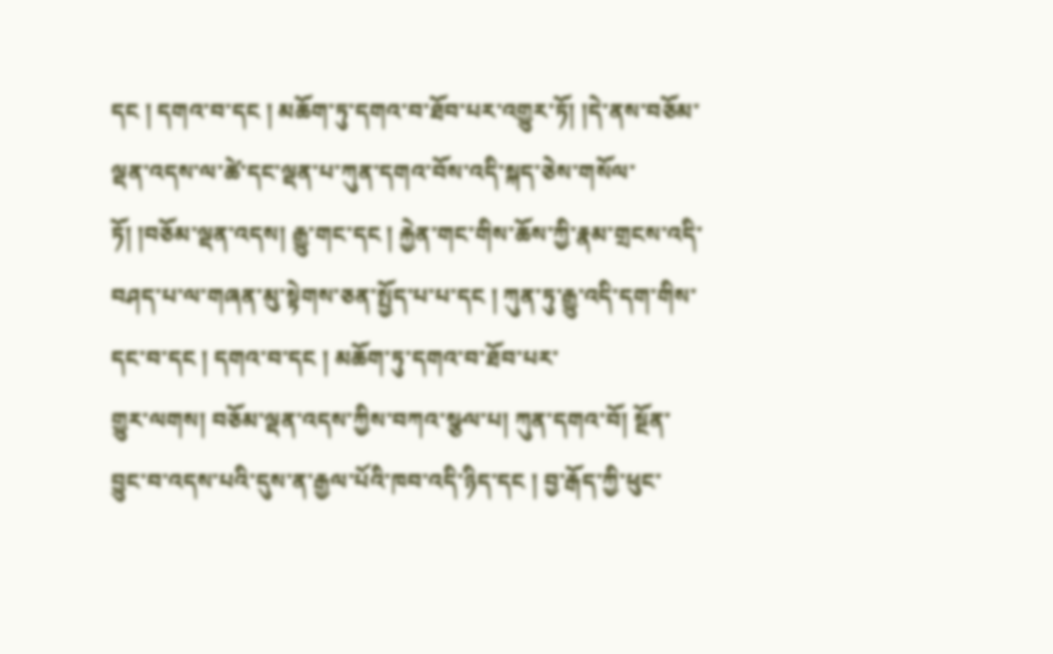དང ། དགའ་བ་དང ། མཆོག་ཏུ་དགའ་བ་ཐོབ་པར་འགྱུར་ཏོ། །དེ་ནས་བཅོམ་ལྡན་འདས་ལ་ཚེ་དང་ལྡན་པ་ཀུན་དགའ་བོས་འདི་སྐད་ཅེས་གསོལ་ཏོ། །བཅོམ་ལྡན་འདས། རྒྱུ་གང་དང ། རྐྱེན་གང་གིས་ཆོས་ཀྱི་རྣམ་གྲངས་འདི་བཤད་པ་ལ་གཞན་མུ་སྟེགས་ཅན་སྤྱོད་པ་པ་དང ། ཀུན་ཏུ་རྒྱུ་འདི་དག་གིས་དང་བ་དང ། དགའ་བ་དང ། མཆོག་ཏུ་དགའ་བ་ཐོབ་པར་
གྱུར་ལགས། བཅོམ་ལྡན་འདས་ཀྱིས་བཀའ་སྩལ་པ། ཀུན་དགའ་བོ། སྔོན་བྱུང་བ་འདས་པའི་དུས་ན་རྒྱལ་པོའི་ཁབ་འདི་ཉིད་དང ། བྱ་རྒོད་ཀྱི་ཕུང་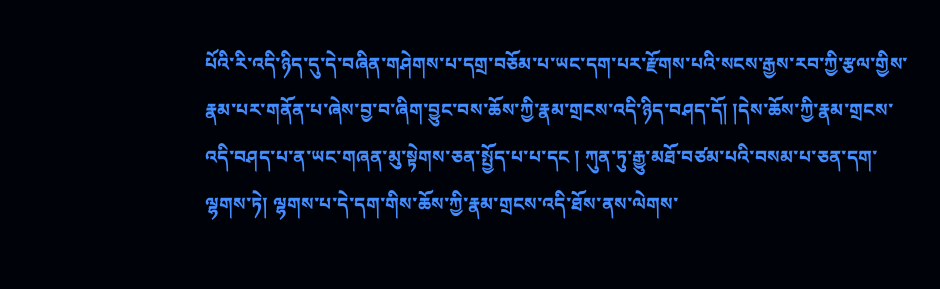པོའི་རི་འདི་ཉིད་དུ་དེ་བཞིན་གཤེགས་པ་དགྲ་བཅོམ་པ་ཡང་དག་པར་རྫོགས་པའི་སངས་རྒྱས་རབ་ཀྱི་རྩལ་གྱིས་རྣམ་པར་གནོན་པ་ཞེས་བྱ་བ་ཞིག་བྱུང་བས་ཆོས་ཀྱི་རྣམ་གྲངས་འདི་ཉིད་བཤད་དོ། །དེས་ཆོས་ཀྱི་རྣམ་གྲངས་འདི་བཤད་པ་ན་ཡང་གཞན་མུ་སྟེགས་ཅན་སྤྱོད་པ་པ་དང ། ཀུན་ཏུ་རྒྱུ་མཐོ་བཙམ་པའི་བསམ་པ་ཅན་དག་ལྷགས་ཏེ། ལྷགས་པ་དེ་དག་གིས་ཆོས་ཀྱི་རྣམ་གྲངས་འདི་ཐོས་ནས་ལེགས་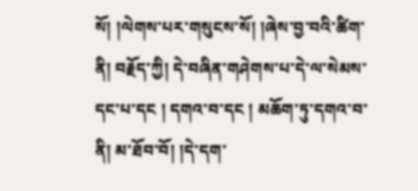སོ། །ལེགས་པར་གསུངས་སོ། །ཞེས་བྱ་བའི་ཚིག་ནི། བརྗོད་ཀྱི། དེ་བཞིན་གཤེགས་པ་དེ་ལ་སེམས་དང་པ་དང ། དགའ་བ་དང ། མཆོག་ཏུ་དགའ་བ་ནི། མ་ཐོབ་བོ། །དེ་དག་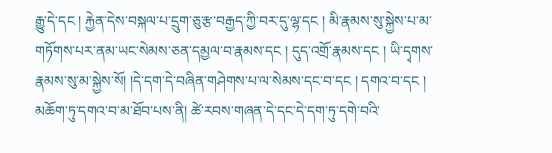རྒྱུ་དེ་དང ། རྐྱེན་དེས་བསྐལ་པ་དྲུག་ཅུ་རྩ་བརྒྱད་ཀྱི་བར་དུ་ལྷ་དང ། མི་རྣམས་སུ་སྐྱེས་པ་མ་གཏོགས་པར་ནམ་ཡང་སེམས་ཅན་དམྱལ་བ་རྣམས་དང ། དུད་འགྲོ་རྣམས་དང ། ཡི་དྭགས་རྣམས་སུ་མ་སྐྱེས་སོ། །དེ་དག་དེ་བཞིན་གཤེགས་པ་ལ་སེམས་དང་བ་དང ། དགའ་བ་དང ། མཆོག་ཏུ་དགའ་བ་མ་ཐོབ་པས་ནི། ཚེ་རབས་གཞན་དེ་དང་དེ་དག་ཏུ་དགེ་བའི་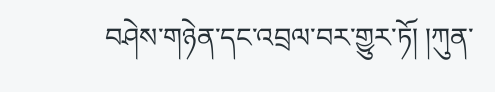བཤེས་གཉེན་དང་འབྲལ་བར་གྱུར་ཏོ། །ཀུན་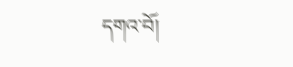དགའ་བོ།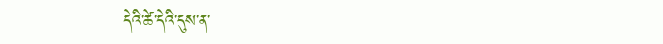དེའི་ཚེ་དེའི་དུས་ན་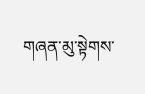གཞན་མུ་སྟེགས་